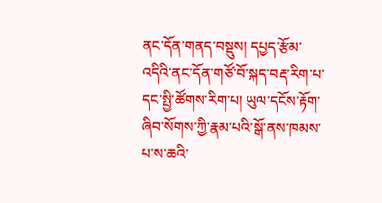ནང་དོན་གནད་བསྡུས། དཔྱད་རྩོམ་འདིའི་ནང་དོན་གཙོ་བོ་སྐད་བརྡ་རིག་པ་དང་སྤྱི་ཚོགས་རིག་པ། ཡུལ་དངོས་རྟོག་ཞིབ་སོགས་ཀྱི་རྣམ་པའི་སྒོ་ནས་ཁམས་པ་ས་ཆའི་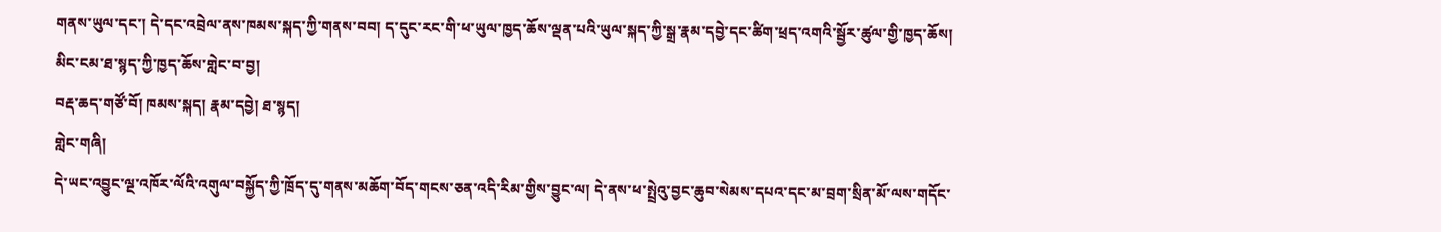གནས་ཡུལ་དང་། དེ་དང་འབྲེལ་ནས་ཁམས་སྐད་ཀྱི་གནས་བབ། ད་དུང་རང་གི་ཕ་ཡུལ་ཁྱད་ཆོས་ལྡན་པའི་ཡུལ་སྐད་ཀྱི་སྒྲ་རྣམ་དབྱེ་དང་ཚིག་ཕྲད་འགའི་སྦྱོར་ཚུལ་གྱི་ཁྱད་ཆོས། མིང་ངམ་ཐ་སྙད་ཀྱི་ཁྱད་ཆོས་གླེང་བ་བྱ།
བརྡ་ཆད་གཙོ་བོ། ཁམས་སྐད། རྣམ་དབྱེ། ཐ་སྙད།
གླེང་གཞི།
དེ་ཡང་འབྱུང་ལྔ་འཁོར་ལོའི་འགུལ་བསྐྱོད་ཀྱི་ཁྲོད་དུ་གནས་མཆོག་བོད་གངས་ཅན་འདི་རིམ་གྱིས་བྱུང་ལ། དེ་ནས་ཕ་སྤྲེའུ་བྱང་ཆུབ་སེམས་དཔའ་དང་མ་བྲག་སྲིན་མོ་ལས་གདོང་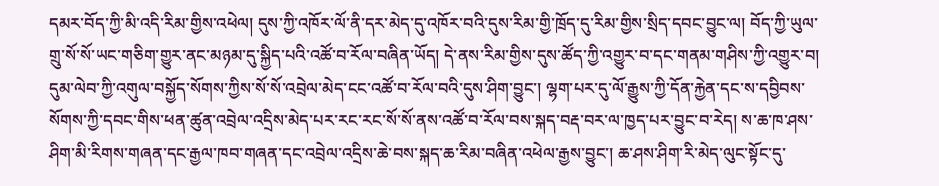དམར་བོད་ཀྱི་མི་འདི་རིམ་གྱིས་འཕེལ། དུས་ཀྱི་འཁོར་ལོ་ནི་དར་མེད་དུ་འཁོར་བའི་དུས་རིམ་གྱི་ཁྲོད་དུ་རིམ་གྱིས་སྲིད་དབང་བྱུང་ལ། བོད་ཀྱི་ཡུལ་གྲུ་སོ་སོ་ཡང་གཅིག་གྱུར་ནང་མཉམ་དུ་སྐྱིད་པའི་འཚོ་བ་རོལ་བཞིན་ཡོད། དེ་ནས་རིམ་གྱིས་དུས་ཚོད་ཀྱི་འགྱུར་བ་དང་གནམ་གཤིས་ཀྱི་འགྱུར་བ། དུམ་ལེབ་ཀྱི་འགུལ་བསྐྱོད་སོགས་ཀྱིས་སོ་སོ་འབྲེལ་མེད་ངང་འཚོ་བ་རོལ་བའི་དུས་ཤིག་བྱུང་། ལྷག་པར་དུ་ལོ་རྒྱུས་ཀྱི་དོན་རྐྱེན་དང་ས་དབྱིབས་སོགས་ཀྱི་དབང་གིས་ཕན་ཚུན་འབྲེལ་འདྲིས་མེད་པར་རང་རང་སོ་སོ་ནས་འཚོ་བ་རོལ་བས་སྐད་བརྡ་བར་ལ་ཁྱད་པར་བྱུང་བ་རེད། ས་ཆ་ཁ་ཤས་ཤིག་མི་རིགས་གཞན་དང་རྒྱལ་ཁབ་གཞན་དང་འབྲེལ་འདྲིས་ཆེ་བས་སྐད་ཆ་རིམ་བཞིན་འཕེལ་རྒྱས་བྱུང་། ཆ་ཤས་ཤིག་རི་མེད་ལུང་སྟོང་དུ་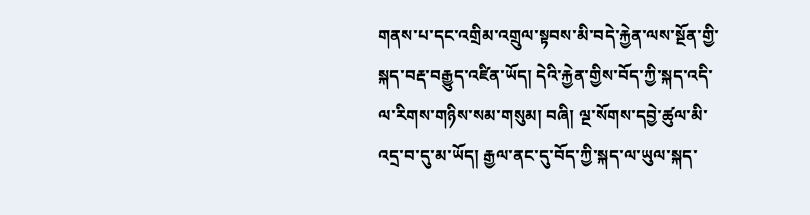གནས་པ་དང་འགྲིམ་འགྲུལ་སྟབས་མི་བདེ་རྐྱེན་ལས་སྔོན་གྱི་སྐད་བརྡ་བརྒྱུད་འཛིན་ཡོད། དེའི་རྐྱེན་གྱིས་བོད་ཀྱི་སྐད་འདི་ལ་རིགས་གཉིས་སམ་གསུམ། བཞི། ལྔ་སོགས་དབྱེ་ཚུལ་མི་འདྲ་བ་དུ་མ་ཡོད། རྒྱལ་ནང་དུ་བོད་ཀྱི་སྐད་ལ་ཡུལ་སྐད་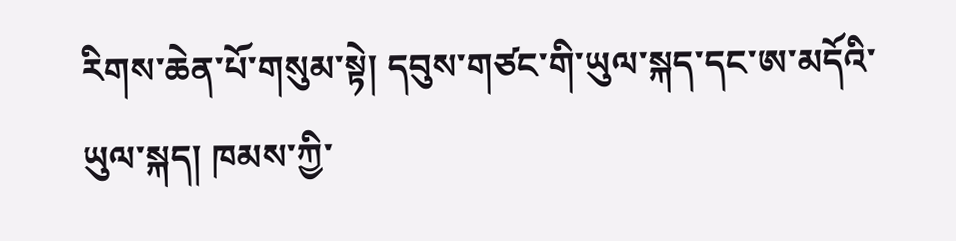རིགས་ཆེན་པོ་གསུམ་སྟེ། དབུས་གཙང་གི་ཡུལ་སྐད་དང་ཨ་མདོའི་ཡུལ་སྐད། ཁམས་ཀྱི་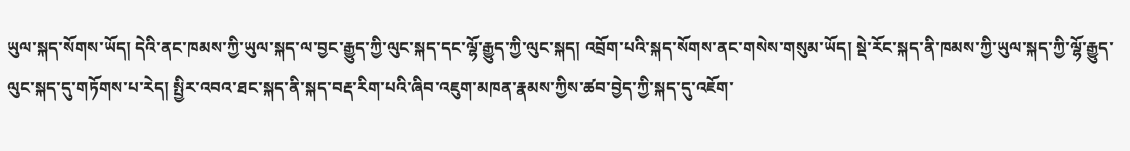ཡུལ་སྐད་སོགས་ཡོད། དེའི་ནང་ཁམས་ཀྱི་ཡུལ་སྐད་ལ་བྱང་རྒྱུད་ཀྱི་ལུང་སྐད་དང་ལྷོ་རྒྱུད་ཀྱི་ལུང་སྐད། འབྲོག་པའི་སྐད་སོགས་ནང་གསེས་གསུམ་ཡོད། སྡེ་རོང་སྐད་ནི་ཁམས་ཀྱི་ཡུལ་སྐད་ཀྱི་ལྷོ་རྒྱུད་ལུང་སྐད་དུ་གཏོགས་པ་རེད། སྤྱིར་འབའ་ཐང་སྐད་ནི་སྐད་བརྡ་རིག་པའི་ཞིབ་འཇུག་མཁན་རྣམས་ཀྱིས་ཚབ་བྱེད་ཀྱི་སྐད་དུ་འཇོག་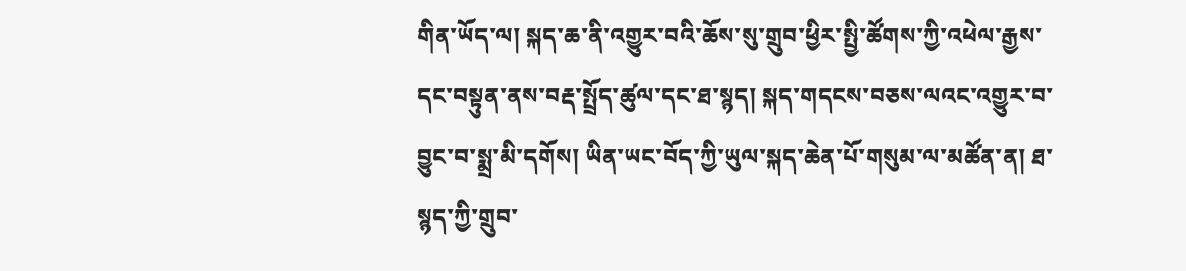གིན་ཡོད་ལ། སྐད་ཆ་ནི་འགྱུར་བའི་ཆོས་སུ་གྲུབ་ཕྱིར་སྤྱི་ཚོགས་ཀྱི་འཕེལ་རྒྱས་དང་བསྟུན་ནས་བརྡ་སྤྲོད་ཚུལ་དང་ཐ་སྙད། སྐད་གདངས་བཅས་ལའང་འགྱུར་བ་བྱུང་བ་སྨྲ་མི་དགོས། ཡིན་ཡང་བོད་ཀྱི་ཡུལ་སྐད་ཆེན་པོ་གསུམ་ལ་མཚོན་ན། ཐ་སྙད་ཀྱི་གྲུབ་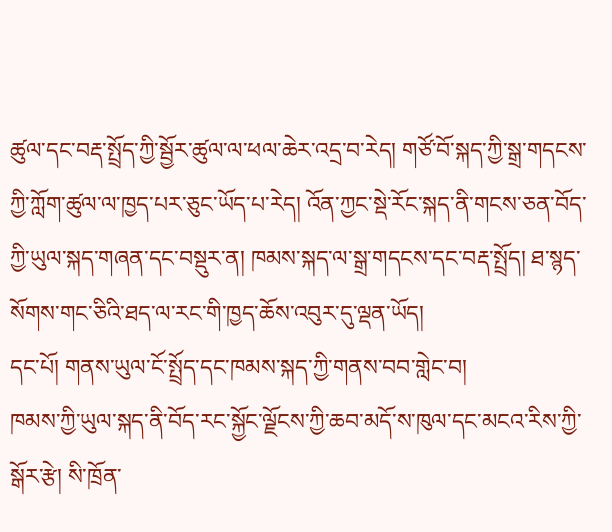ཚུལ་དང་བརྡ་སྤྲོད་ཀྱི་སྦྱོར་ཚུལ་ལ་ཕལ་ཆེར་འདྲ་བ་རེད། གཙོ་བོ་སྐད་ཀྱི་སྒྲ་གདངས་ཀྱི་ཀློག་ཚུལ་ལ་ཁྱད་པར་ཅུང་ཡོད་པ་རེད། འོན་ཀྱང་སྡེ་རོང་སྐད་ནི་གངས་ཅན་བོད་ཀྱི་ཡུལ་སྐད་གཞན་དང་བསྡུར་ན། ཁམས་སྐད་ལ་སྒྲ་གདངས་དང་བརྡ་སྤྲོད། ཐ་སྙད་སོགས་གང་ཅིའི་ཐད་ལ་རང་གི་ཁྱད་ཆོས་འབུར་དུ་ལྡན་ཡོད།
དང་པོ། གནས་ཡུལ་ངོ་སྤྲོད་དང་ཁམས་སྐད་ཀྱི་གནས་བབ་གླེང་བ།
ཁམས་ཀྱི་ཡུལ་སྐད་ནི་བོད་རང་སྐྱོང་ལྗོངས་ཀྱི་ཆབ་མདོ་ས་ཁུལ་དང་མངའ་རིས་ཀྱི་སྒོར་རྩེ། སི་ཁྲོན་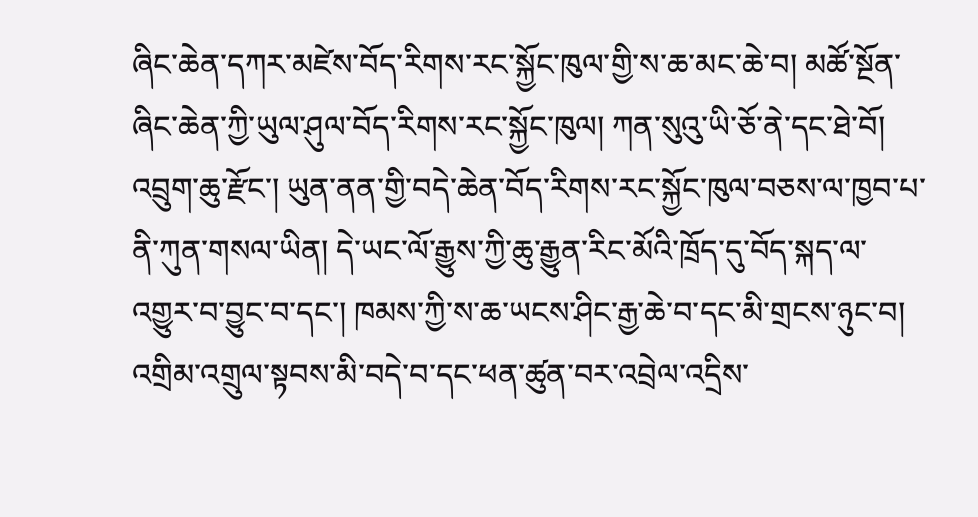ཞིང་ཆེན་དཀར་མཛེས་བོད་རིགས་རང་སྐྱོང་ཁུལ་གྱི་ས་ཆ་མང་ཆེ་བ། མཚོ་སྔོན་ཞིང་ཆེན་ཀྱི་ཡུལ་ཤུལ་བོད་རིགས་རང་སྐྱོང་ཁུལ། ཀན་སུའུ་ཡི་ཅོ་ནེ་དང་ཐེ་བོ། འབྲུག་ཆུ་རྫོང་། ཡུན་ནན་གྱི་བདེ་ཆེན་བོད་རིགས་རང་སྐྱོང་ཁུལ་བཅས་ལ་ཁྱབ་པ་ནི་ཀུན་གསལ་ཡིན། དེ་ཡང་ལོ་རྒྱུས་ཀྱི་ཆུ་རྒྱུན་རིང་མོའི་ཁྲོད་དུ་བོད་སྐད་ལ་འགྱུར་བ་བྱུང་བ་དང་། ཁམས་ཀྱི་ས་ཆ་ཡངས་ཤིང་རྒྱ་ཆེ་བ་དང་མི་གྲངས་ཉུང་བ། འགྲིམ་འགྲུལ་སྟབས་མི་བདེ་བ་དང་ཕན་ཚུན་བར་འབྲེལ་འདྲིས་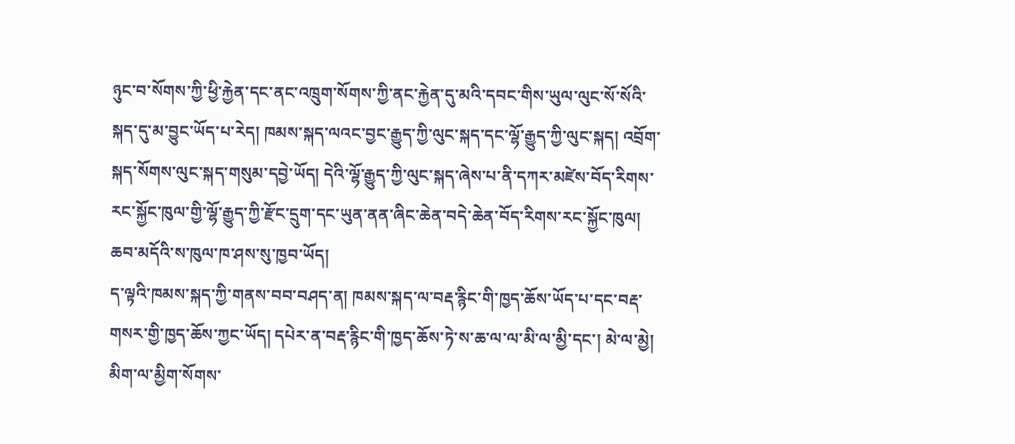ཉུང་བ་སོགས་ཀྱི་ཕྱི་རྐྱེན་དང་ནང་འཁྲུག་སོགས་ཀྱི་ནང་རྐྱེན་དུ་མའི་དབང་གིས་ཡུལ་ལུང་སོ་སོའི་སྐད་དུ་མ་བྱུང་ཡོད་པ་རེད། ཁམས་སྐད་ལའང་བྱང་རྒྱུད་ཀྱི་ལུང་སྐད་དང་ལྷོ་རྒྱུད་ཀྱི་ལུང་སྐད། འབྲོག་སྐད་སོགས་ལུང་སྐད་གསུམ་དབྱེ་ཡོད། དེའི་ལྷོ་རྒྱུད་ཀྱི་ལུང་སྐད་ཞེས་པ་ནི་དཀར་མཛེས་བོད་རིགས་རང་སྐྱོང་ཁུལ་གྱི་ལྷོ་རྒྱུད་ཀྱི་རྫོང་དྲུག་དང་ཡུན་ནན་ཞིང་ཆེན་བདེ་ཆེན་བོད་རིགས་རང་སྐྱོང་ཁུལ། ཆབ་མདོའི་ས་ཁུལ་ཁ་ཤས་སུ་ཁྱབ་ཡོད།
ད་ལྟའི་ཁམས་སྐད་ཀྱི་གནས་བབ་བཤད་ན། ཁམས་སྐད་ལ་བརྡ་རྙིང་གི་ཁྱད་ཆོས་ཡོད་པ་དང་བརྡ་གསར་གྱི་ཁྱད་ཆོས་ཀྱང་ཡོད། དཔེར་ན་བརྡ་རྙིང་གི་ཁྱད་ཆོས་ཏེ་ས་ཆ་ལ་ལ་མི་ལ་མྱི་དང་། མེ་ལ་མྱེ། མིག་ལ་མྱིག་སོགས་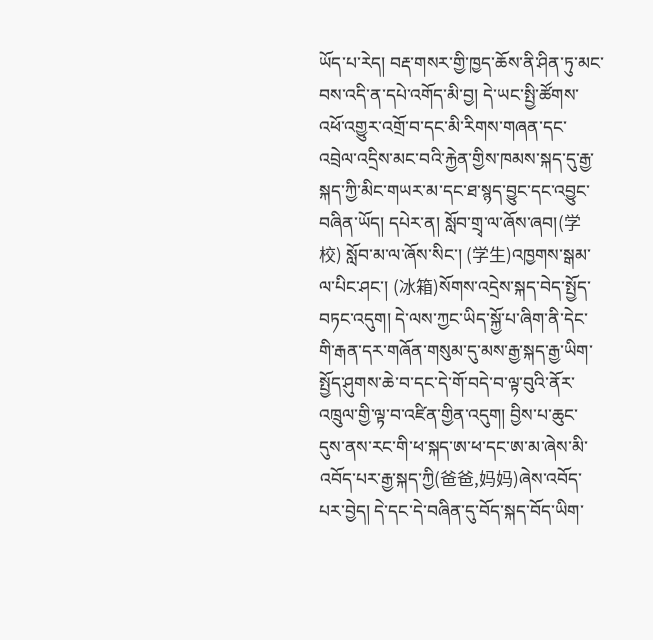ཡོད་པ་རེད། བརྡ་གསར་གྱི་ཁྱད་ཆོས་ནི་ཤིན་ཏུ་མང་བས་འདི་ན་དཔེ་འགོད་མི་བྱ། དེ་ཡང་སྤྱི་ཚོགས་འཕོ་འགྱུར་འགྲོ་བ་དང་མི་རིགས་གཞན་དང་འབྲེལ་འདྲིས་མང་བའི་རྐྱེན་གྱིས་ཁམས་སྐད་དུ་རྒྱ་སྐད་ཀྱི་མིང་གཡར་མ་དང་ཐ་སྙད་བྱུང་དང་འབྱུང་བཞིན་ཡོད། དཔེར་ན། སློབ་གྲྭ་ལ་ཞོས་ཞབ།(学校) སློབ་མ་ལ་ཞོས་སིང་། (学生)འཁྱགས་སྒམ་ལ་པིང་ཤང་། (冰箱)སོགས་འདྲེས་སྐད་བེད་སྤྱོད་བཏང་འདུག། དེ་ལས་ཀྱང་ཡིད་སྐྱོ་པ་ཞིག་ནི་དེང་གི་རྒན་དར་གཞོན་གསུམ་དུ་མས་རྒྱ་སྐད་རྒྱ་ཡིག་སྤྱོད་ཤུགས་ཆེ་བ་དང་དེ་གོ་བདེ་བ་ལྟ་བུའི་ནོར་འཁྲུལ་གྱི་ལྟ་བ་འཛིན་གྱིན་འདུག། བྱིས་པ་ཆུང་དུས་ནས་རང་གི་ཕ་སྐད་ཨ་ཕ་དང་ཨ་མ་ཞེས་མི་འབོད་པར་རྒྱ་སྐད་ཀྱི(爸爸,妈妈)ཞེས་འབོད་པར་བྱེད། དེ་དང་དེ་བཞིན་དུ་བོད་སྐད་བོད་ཡིག་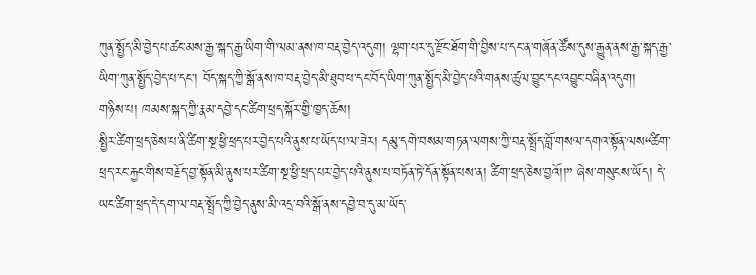ཀུན་སྤྱོད་མི་བྱེད་པ་ཚང་མས་རྒྱ་སྐད་རྒྱ་ཡིག་གི་ལམ་ནས་ཁ་བརྡ་བྱེད་འདུག། ལྷག་པར་དུ་རྫོང་ཐོག་གི་བྱིས་པ་དང་ན་གཞོན་ཚོས་དུས་རྒྱུན་ནས་རྒྱ་སྐད་རྒྱ་ཡིག་ཀུན་སྤྱོད་བྱེད་པ་དང་། བོད་སྐད་ཀྱི་སྒོ་ནས་ཁ་བརྡ་བྱེད་མི་ཐུབ་པ་དང་བོད་ཡིག་ཀུན་སྤྱོད་མི་བྱེད་པའི་གནས་ཚུལ་བྱུང་དང་འབྱུང་བཞིན་འདུག།
གཉིས་པ། ཁམས་སྐད་ཀྱི་རྣམ་དབྱེ་དང་ཚིག་ཕྲད་སྐོར་གྱི་ཁྱད་ཆོས།
སྤྱིར་ཚིག་ཕྲད་ཅེས་པ་ནི་ཚིག་སྔ་ཕྱི་ཕྲད་པར་བྱེད་པའི་ནུས་པ་ཡོད་པ་ལ་ཟེར། དམུ་དགེ་བསམ་གཏན་ལགས་ཀྱི་བརྡ་སྤྲོད་བློ་གསལ་དགའ་སྟོན་ལས“ཚིག་ཕྲད་རང་རྐྱང་གིས་བརྗོད་བྱ་སྟོན་མི་ནུས་པར་ཚིག་སྔ་ཕྱི་ཕྲད་པར་བྱེད་པའི་ནུས་པ་བཏོན་ཏེ་དོན་སྟོན་པས་ན། ཚིག་ཕྲད་ཅེས་བྱའོ།།” ཞེས་གསུངས་ཡོད། དེ་ཡང་ཚིག་ཕྲད་དེ་དག་ལ་བརྡ་སྤྲོད་ཀྱི་བྱེད་ནུས་མི་འདྲ་བའི་སྒོ་ནས་དབྱེ་བ་དུ་མ་ཡོད་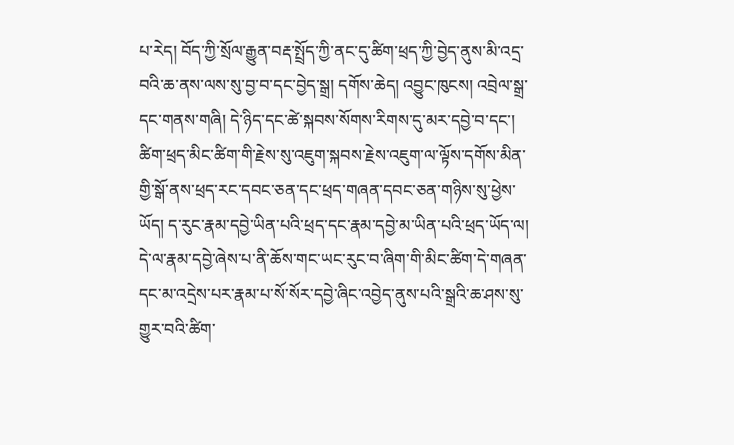པ་རེད། བོད་ཀྱི་སྲོལ་རྒྱུན་བརྡ་སྤྲོད་ཀྱི་ནང་དུ་ཚིག་ཕྲད་ཀྱི་བྱེད་ནུས་མི་འདྲ་བའི་ཆ་ནས་ལས་སུ་བྱ་བ་དང་བྱེད་སྒྲ། དགོས་ཆེད། འབྱུང་ཁུངས། འབྲེལ་སྒྲ་དང་གནས་གཞི། དེ་ཉིད་དང་ཚེ་སྐབས་སོགས་རིགས་དུ་མར་དབྱེ་བ་དང་། ཚིག་ཕྲད་མིང་ཚིག་གི་རྗེས་སུ་འཇུག་སྐབས་རྗེས་འཇུག་ལ་ལྟོས་དགོས་མིན་གྱི་སྒོ་ནས་ཕྲད་རང་དབང་ཅན་དང་ཕྲད་གཞན་དབང་ཅན་གཉིས་སུ་ཕྱེས་ཡོད། ད་རུང་རྣམ་དབྱེ་ཡིན་པའི་ཕྲད་དང་རྣམ་དབྱེ་མ་ཡིན་པའི་ཕྲད་ཡོད་ལ། དེ་ལ་རྣམ་དབྱེ་ཞེས་པ་ནི་ཆོས་གང་ཡང་རུང་བ་ཞིག་གི་མིང་ཚིག་དེ་གཞན་དང་མ་འདྲེས་པར་རྣམ་པ་སོ་སོར་དབྱེ་ཞིང་འབྱེད་ནུས་པའི་སྒྲའི་ཆ་ཤས་སུ་གྱུར་བའི་ཚིག་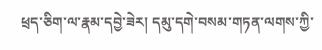ཕྲད་ཅིག་ལ་རྣམ་དབྱེ་ཟེར། དམུ་དགེ་བསམ་གཏན་ལགས་ཀྱི་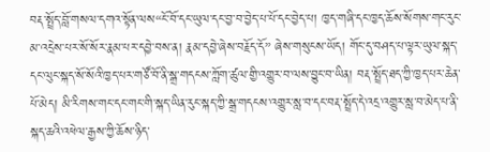བརྡ་སྤྲོད་བློ་གསལ་དགའ་སྟོན་ལས“ངོ་བོ་དང་ཡུལ་དང་བྱ་བ་བྱེད་པ་པོ་དང་བྱེད་པ། ཁྱད་གཞི་དང་ཁྱད་ཆོས་སོགས་གང་རུང་མ་འདྲེས་པར་སོ་སོར་རྣམ་པར་དབྱེ་བས་ན། རྣམ་དབྱེ་ཞེས་བརྗོད་དོ” ཞེས་གསུངས་ཡོད། གོང་དུ་བཤད་པ་ལྟར་ཡུལ་སྐད་དང་ལུང་སྐད་སོ་སོའི་ཁྱད་པར་གཙོ་བོ་ནི་སྒྲ་གདངས་ཀློག་ཚུལ་གྱི་འགྱུར་བ་ལས་བྱུང་བ་ཡིན། བརྡ་སྤྲོད་ཐད་ཀྱི་ཁྱད་པར་ཆེན་པོ་མེད། མི་རིགས་གང་དང་གང་གི་སྐད་ཡིན་རུང་སྐད་ཀྱི་སྒྲ་གདངས་འགྱུར་སླ་བ་དང་བརྡ་སྤྲོད་དེ་འདྲ་འགྱུར་སླ་བ་མེད་པ་ནི་སྐད་ཆའི་འཕེལ་རྒྱས་ཀྱི་ཆོས་ཉིད་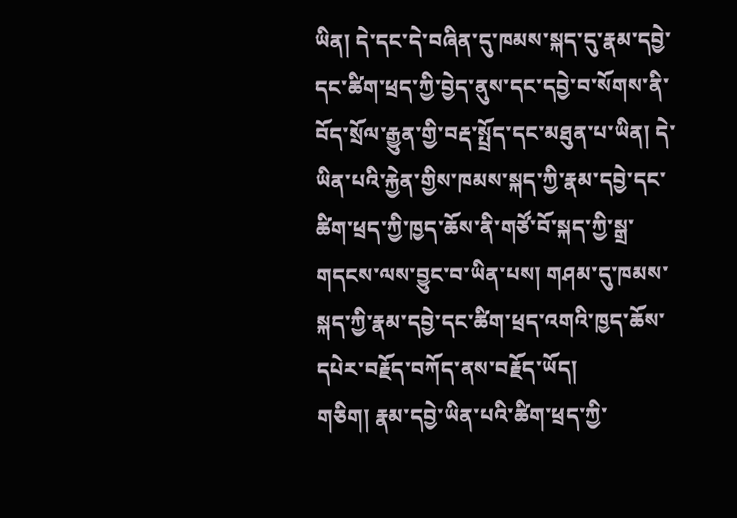ཡིན། དེ་དང་དེ་བཞིན་དུ་ཁམས་སྐད་དུ་རྣམ་དབྱེ་དང་ཚིག་ཕྲད་ཀྱི་བྱེད་ནུས་དང་དབྱེ་བ་སོགས་ནི་བོད་སྲོལ་རྒྱུན་གྱི་བརྡ་སྤྲོད་དང་མཐུན་པ་ཡིན། དེ་ཡིན་པའི་རྐྱེན་གྱིས་ཁམས་སྐད་ཀྱི་རྣམ་དབྱེ་དང་ཚིག་ཕྲད་ཀྱི་ཁྱད་ཆོས་ནི་གཙོ་བོ་སྐད་ཀྱི་སྒྲ་གདངས་ལས་བྱུང་བ་ཡིན་པས། གཤམ་དུ་ཁམས་སྐད་ཀྱི་རྣམ་དབྱེ་དང་ཚིག་ཕྲད་འགའི་ཁྱད་ཆོས་དཔེར་བརྗོད་བཀོད་ནས་བརྗོད་ཡོད།
གཅིག། རྣམ་དབྱེ་ཡིན་པའི་ཚིག་ཕྲད་ཀྱི་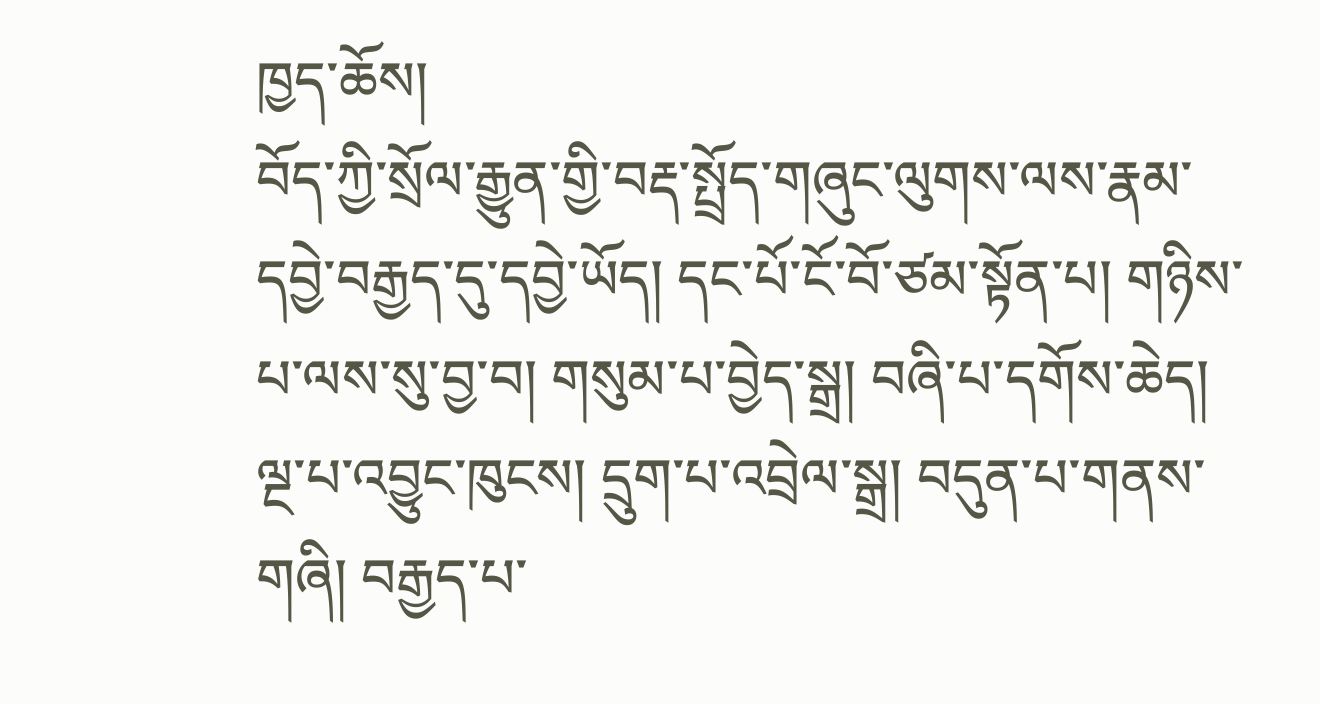ཁྱད་ཆོས།
བོད་ཀྱི་སྲོལ་རྒྱུན་གྱི་བརྡ་སྤྲོད་གཞུང་ལུགས་ལས་རྣམ་དབྱེ་བརྒྱད་དུ་དབྱེ་ཡོད། དང་པོ་ངོ་བོ་ཙམ་སྟོན་པ། གཉིས་པ་ལས་སུ་བྱ་བ། གསུམ་པ་བྱེད་སྒྲ། བཞི་པ་དགོས་ཆེད། ལྔ་པ་འབྱུང་ཁུངས། དྲུག་པ་འབྲེལ་སྒྲ། བདུན་པ་གནས་གཞི། བརྒྱད་པ་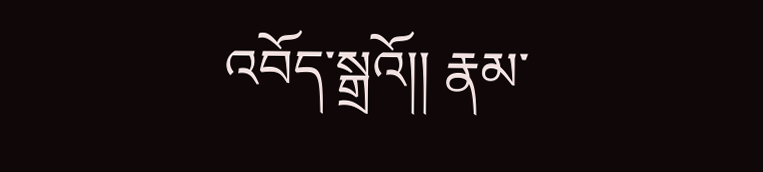འབོད་སྒྲའོ།། རྣམ་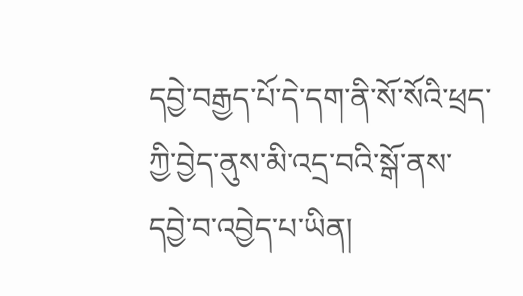དབྱེ་བརྒྱད་པོ་དེ་དག་ནི་སོ་སོའི་ཕྲད་ཀྱི་བྱེད་ནུས་མི་འདྲ་བའི་སྒོ་ནས་དབྱེ་བ་འབྱེད་པ་ཡིན།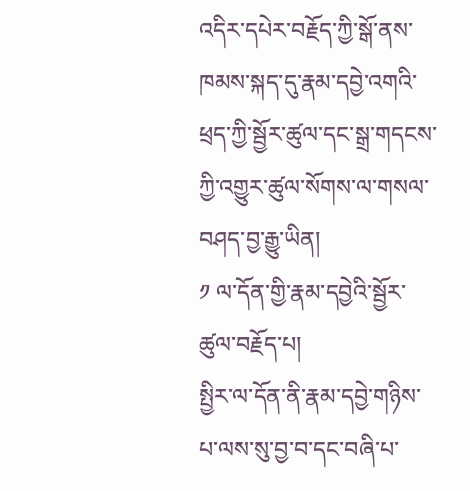འདིར་དཔེར་བརྗོད་ཀྱི་སྒོ་ནས་ཁམས་སྐད་དུ་རྣམ་དབྱེ་འགའི་ཕྲད་ཀྱི་སྦྱོར་ཚུལ་དང་སྒྲ་གདངས་ཀྱི་འགྱུར་ཚུལ་སོགས་ལ་གསལ་བཤད་བྱ་རྒྱུ་ཡིན།
༡ ལ་དོན་གྱི་རྣམ་དབྱེའི་སྦྱོར་ཚུལ་བརྗོད་པ།
སྤྱིར་ལ་དོན་ནི་རྣམ་དབྱེ་གཉིས་པ་ལས་སུ་བྱ་བ་དང་བཞི་པ་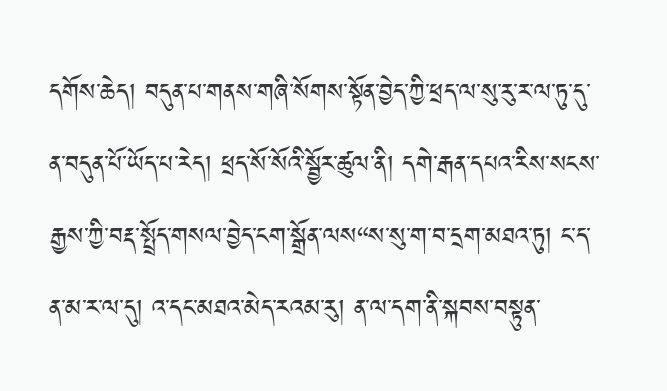དགོས་ཆེད། བདུན་པ་གནས་གཞི་སོགས་སྟོན་བྱེད་ཀྱི་ཕྲད་ལ་སུ་རུ་ར་ལ་ཏུ་དུ་ན་བདུན་པོ་ཡོད་པ་རེད། ཕྲད་སོ་སོའི་སྦྱོར་ཚུལ་ནི། དགེ་རྒན་དཔའ་རིས་སངས་རྒྱས་ཀྱི་བརྡ་སྤྲོད་གསལ་བྱེད་ངག་སྒྲོན་ལས“ས་སུ་ག་བ་དྲག་མཐའ་ཏུ། ང་ད་ན་མ་ར་ལ་དུ། འ་དང་མཐའ་མེད་རའམ་རུ། ན་ལ་དག་ནི་སྐབས་བསྟུན་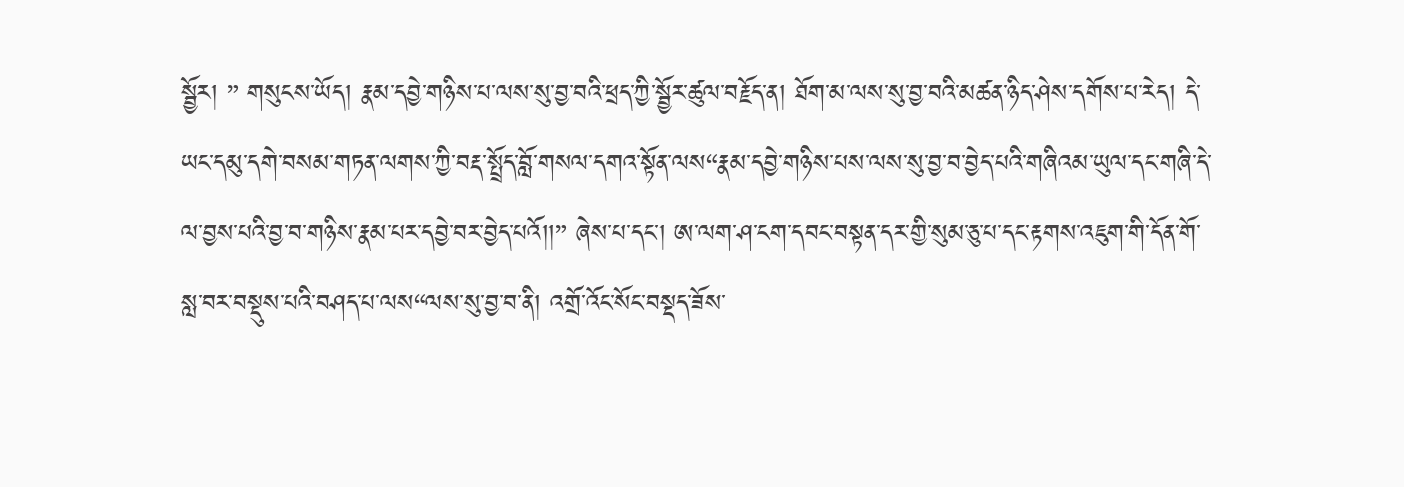སྦྱོར། ” གསུངས་ཡོད། རྣམ་དབྱེ་གཉིས་པ་ལས་སུ་བྱ་བའི་ཕྲད་ཀྱི་སྦྱོར་ཚུལ་བརྗོད་ན། ཐོག་མ་ལས་སུ་བྱ་བའི་མཚན་ཉིད་ཤེས་དགོས་པ་རེད། དེ་ཡང་དམུ་དགེ་བསམ་གཏན་ལགས་ཀྱི་བརྡ་སྤྲོད་བློ་གསལ་དགའ་སྟོན་ལས“རྣམ་དབྱེ་གཉིས་པས་ལས་སུ་བྱ་བ་བྱེད་པའི་གཞིའམ་ཡུལ་དང་གཞི་དེ་ལ་བྱས་པའི་བྱ་བ་གཉིས་རྣམ་པར་དབྱེ་བར་བྱེད་པའོ།།” ཞེས་པ་དང་། ཨ་ལག་ཤ་ངག་དབང་བསྟན་དར་གྱི་སུམ་ཅུ་པ་དང་རྟགས་འཇུག་གི་དོན་གོ་སླ་བར་བསྡུས་པའི་བཤད་པ་ལས“ལས་སུ་བྱ་བ་ནི། འགྲོ་འོང་སོང་བསྡད་ཟོས་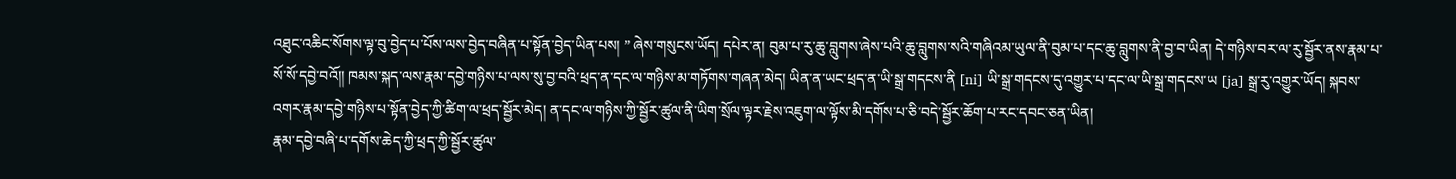འཐུང་འཆིང་སོགས་ལྟ་བུ་བྱེད་པ་པོས་ལས་བྱེད་བཞིན་པ་སྟོན་བྱེད་ཡིན་པས། ” ཞེས་གསུངས་ཡོད། དཔེར་ན། བུམ་པ་རུ་ཆུ་བླུགས་ཞེས་པའི་ཆུ་བླུགས་སའི་གཞིའམ་ཡུལ་ནི་བུམ་པ་དང་ཆུ་བླུགས་ནི་བྱ་བ་ཡིན། དེ་གཉིས་བར་ལ་རུ་སྦྱོར་ནས་རྣམ་པ་སོ་སོ་དབྱེ་བའོ།། ཁམས་སྐད་ལས་རྣམ་དབྱེ་གཉིས་པ་ལས་སུ་བྱ་བའི་ཕྲད་ན་དང་ལ་གཉིས་མ་གཏོགས་གཞན་མེད། ཡིན་ན་ཡང་ཕྲད་ན་ཡི་སྒྲ་གདངས་ནི [ni] ཡི་སྒྲ་གདངས་དུ་འགྱུར་པ་དང་ལ་ཡི་སྒྲ་གདངས་ཡ [ja] སྒྲ་རུ་འགྱུར་ཡོད། སྐབས་འགར་རྣམ་དབྱེ་གཉིས་པ་སྟོན་བྱེད་ཀྱི་ཚིག་ལ་ཕྲད་སྦྱོར་མེད། ན་དང་ལ་གཉིས་ཀྱི་སྦྱོར་ཚུལ་ནི་ཡིག་སྲོལ་ལྟར་རྗེས་འཇུག་ལ་ལྟོས་མི་དགོས་པ་ཅི་བདེ་སྦྱོར་ཆོག་པ་རང་དབང་ཅན་ཡིན།
རྣམ་དབྱེ་བཞི་པ་དགོས་ཆེད་ཀྱི་ཕྲད་ཀྱི་སྦྱོར་ཚུལ་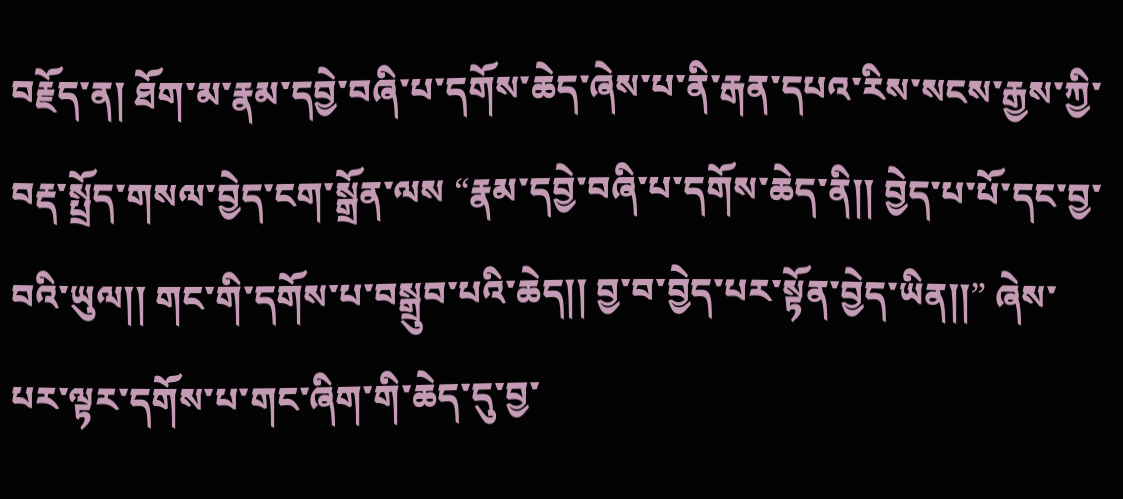བརྗོད་ན། ཐོག་མ་རྣམ་དབྱེ་བཞི་པ་དགོས་ཆེད་ཞེས་པ་ནི་རྒན་དཔའ་རིས་སངས་རྒྱས་ཀྱི་བརྡ་སྤྲོད་གསལ་བྱེད་ངག་སྒྲོན་ལས “རྣམ་དབྱེ་བཞི་པ་དགོས་ཆེད་ནི།། བྱེད་པ་པོ་དང་བྱ་བའི་ཡུལ།། གང་གི་དགོས་པ་བསྒྲུབ་པའི་ཆེད།། བྱ་བ་བྱེད་པར་སྟོན་བྱེད་ཡིན།།” ཞེས་པར་ལྟར་དགོས་པ་གང་ཞིག་གི་ཆེད་དུ་བྱ་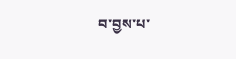བ་བྱས་པ་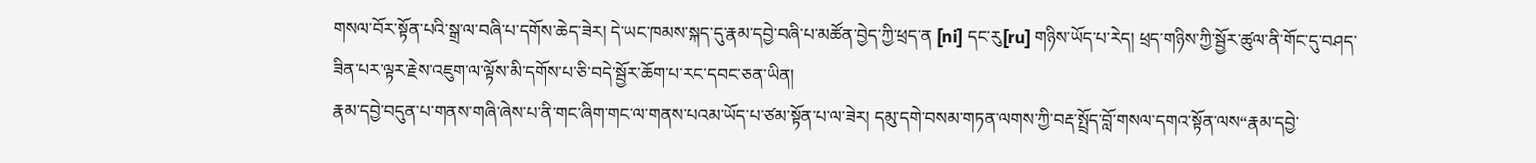གསལ་བོར་སྟོན་པའི་སྒྲ་ལ་བཞི་པ་དགོས་ཆེད་ཟེར། དེ་ཡང་ཁམས་སྐད་དུ་རྣམ་དབྱེ་བཞི་པ་མཚོན་བྱེད་ཀྱི་ཕྲད་ན [ni] དང་རུ[ru] གཉིས་ཡོད་པ་རེད། ཕྲད་གཉིས་ཀྱི་སྦྱོར་ཚུལ་ནི་གོང་དུ་བཤད་ཟིན་པར་ལྟར་རྗེས་འཇུག་ལ་ལྟོས་མི་དགོས་པ་ཅི་བདེ་སྦྱོར་ཆོག་པ་རང་དབང་ཅན་ཡིན།
རྣམ་དབྱེ་བདུན་པ་གནས་གཞི་ཞེས་པ་ནི་གང་ཞིག་གང་ལ་གནས་པའམ་ཡོད་པ་ཙམ་སྟོན་པ་ལ་ཟེར། དམུ་དགེ་བསམ་གཏན་ལགས་ཀྱི་བརྡ་སྤྲོད་བློ་གསལ་དགའ་སྟོན་ལས“རྣམ་དབྱེ་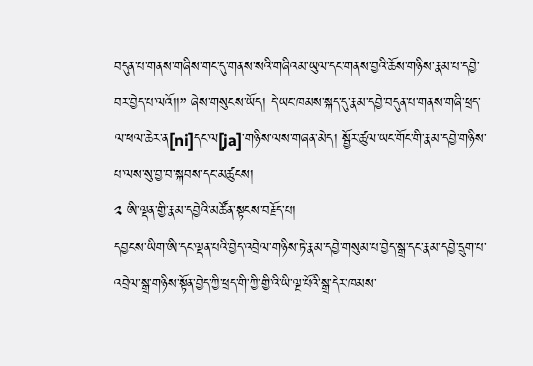བདུན་པ་གནས་གཞིས་གང་དུ་གནས་སའི་གཞིའམ་ཡུལ་དང་གནས་བྱའི་ཆོས་གཉིས་རྣམ་པ་དབྱེ་བར་བྱེད་པ་ལའོ།།” ཞེས་གསུངས་ཡོད། དེ་ཡང་ཁམས་སྐད་དུ་རྣམ་དབྱེ་བདུན་པ་གནས་གཞི་ཕྲད་ལ་ཕལ་ཆེར་ན[ni]དང་ལ[ja]་གཉིས་ལས་གཞན་མེད། སྦྱོར་ཚུལ་ཡང་གོང་གི་རྣམ་དབྱེ་གཉིས་པ་ལས་སུ་བྱ་བ་སྐབས་དང་མཚུངས།
༢ ཨི་ལྡན་གྱི་རྣམ་དབྱེའི་མཚོན་སྟངས་བརྗོད་པ།
དབྱངས་ཡིག་ཨི་དང་ལྡན་པའི་བྱེད་འབྲེལ་གཉིས་ཏེ་རྣམ་དབྱེ་གསུམ་པ་བྱེད་སྒྲ་དང་རྣམ་དབྱེ་དྲུག་པ་འབྲེལ་སྒྲ་གཉིས་སྟོན་བྱེད་ཀྱི་ཕྲད་གི་ཀྱི་གྱི་འི་ཡི་ལྔ་པོའི་སྒྲ་དེར་ཁམས་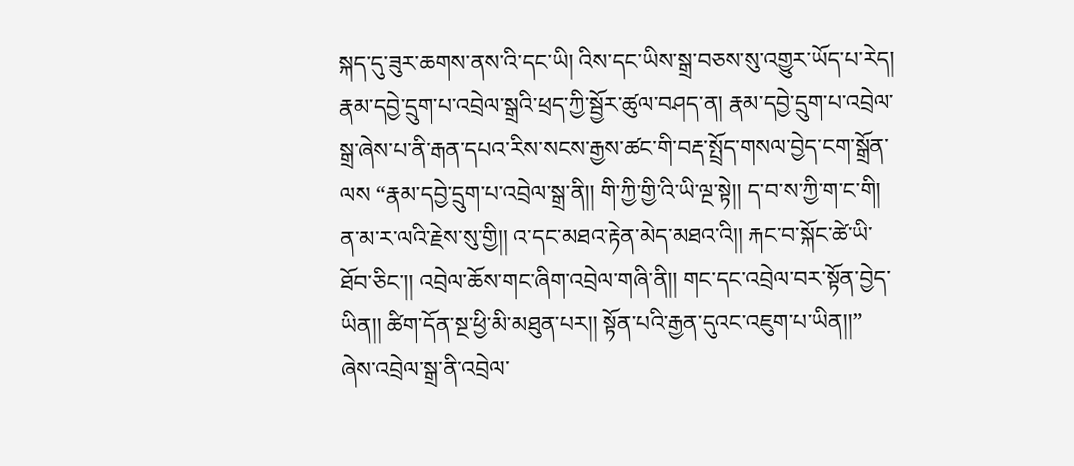སྐད་དུ་ཟུར་ཆགས་ནས་འི་དང་ཡི། འིས་དང་ཡིས་སྒྲ་བཅས་སུ་འགྱུར་ཡོད་པ་རེད།
རྣམ་དབྱེ་དྲུག་པ་འབྲེལ་སྒྲའི་ཕྲད་ཀྱི་སྦྱོར་ཚུལ་བཤད་ན། རྣམ་དབྱེ་དྲུག་པ་འབྲེལ་སྒྲ་ཞེས་པ་ནི་རྒན་དཔའ་རིས་སངས་རྒྱས་ཚང་གི་བརྡ་སྤྲོད་གསལ་བྱེད་ངག་སྒྲོན་ལས “རྣམ་དབྱེ་དྲུག་པ་འབྲེལ་སྒྲ་ནི།། གི་ཀྱི་གྱི་འི་ཡི་ལྔ་སྟེ།། ད་བ་ས་ཀྱི་ག་ང་གི། ན་མ་ར་ལའི་རྗེས་སུ་གྱི།། འ་དང་མཐའ་རྟེན་མེད་མཐའ་འི།། རྐང་བ་སྐོང་ཚེ་ཡི་ཐོབ་ཅིང་།། འབྲེལ་ཆོས་གང་ཞིག་འབྲེལ་གཞི་ནི།། གང་དང་འབྲེལ་བར་སྟོན་བྱེད་ཡིན།། ཚིག་དོན་སྔ་ཕྱི་མི་མཐུན་པར།། སྟོན་པའི་རྒྱན་དུའང་འཇུག་པ་ཡིན།།” ཞེས་འབྲེལ་སྒྲ་ནི་འབྲེལ་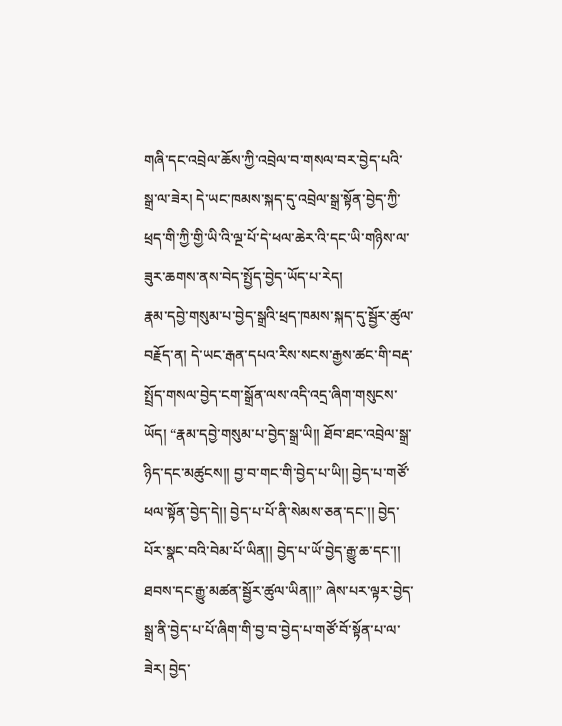གཞི་དང་འབྲེལ་ཆོས་ཀྱི་འབྲེལ་བ་གསལ་བར་བྱེད་པའི་སྒྲ་ལ་ཟེར། དེ་ཡང་ཁམས་སྐད་དུ་འབྲེལ་སྒྲ་སྟོན་བྱེད་ཀྱི་ཕྲད་གི་ཀྱི་གྱི་ཡི་འི་ལྔ་པོ་དེ་ཕལ་ཆེར་འི་དང་ཡི་གཉིས་ལ་ཟུར་ཆགས་ནས་བེད་སྤྱོད་བྱེད་ཡོད་པ་རེད།
རྣམ་དབྱེ་གསུམ་པ་བྱེད་སྒྲའི་ཕྲད་ཁམས་སྐད་དུ་སྦྱོར་ཚུལ་བརྗོད་ན། དེ་ཡང་རྒན་དཔའ་རིས་སངས་རྒྱས་ཚང་གི་བརྡ་སྤྲོད་གསལ་བྱེད་ངག་སྒྲོན་ལས་འདི་འདྲ་ཞིག་གསུངས་ཡོད། “རྣམ་དབྱེ་གསུམ་པ་བྱེད་སྒྲ་ཡི།། ཐོབ་ཐང་འབྲེལ་སྒྲ་ཉིད་དང་མཚུངས།། བྱ་བ་གང་གི་བྱེད་པ་ཡི།། བྱེད་པ་གཙོ་ཕལ་སྟོན་བྱེད་དེ།། བྱེད་པ་པོ་ནི་སེམས་ཅན་དང་།། བྱེད་པོར་སྣང་བའི་བེམ་པོ་ཡིན།། བྱེད་པ་ཡོ་བྱེད་རྒྱུ་ཆ་དང་།། ཐབས་དང་རྒྱུ་མཚན་སྦྱོར་ཚུལ་ཡིན།།” ཞེས་པར་ལྟར་བྱེད་སྒྲ་ནི་བྱེད་པ་པོ་ཞིག་གི་བྱ་བ་བྱེད་པ་གཙོ་བོ་སྟོན་པ་ལ་ཟེར། བྱེད་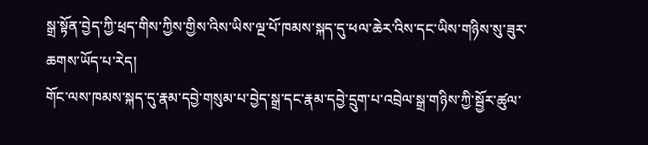སྒྲ་སྟོན་བྱེད་ཀྱི་ཕྲད་གིས་ཀྱིས་གྱིས་འིས་ཡིས་ལྔ་པོ་ཁམས་སྐད་དུ་ཕལ་ཆེར་འིས་དང་ཡིས་གཉིས་སུ་ཟུར་ཆགས་ཡོད་པ་རེད།
གོང་ལས་ཁམས་སྐད་དུ་རྣམ་དབྱེ་གསུམ་པ་བྱེད་སྒྲ་དང་རྣམ་དབྱེ་དྲུག་པ་འབྲེལ་སྒྲ་གཉིས་ཀྱི་སྦྱོར་ཚུལ་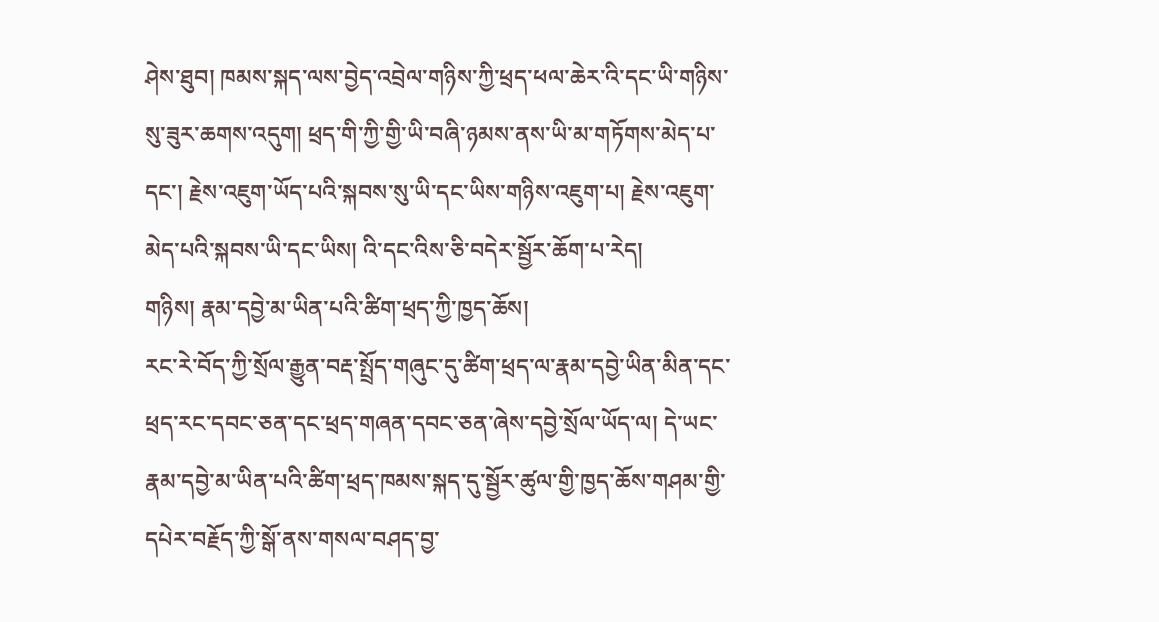ཤེས་ཐུབ། ཁམས་སྐད་ལས་བྱེད་འབྲེལ་གཉིས་ཀྱི་ཕྲད་ཕལ་ཆེར་འི་དང་ཡི་གཉིས་སུ་ཟུར་ཆགས་འདུག། ཕྲད་གི་ཀྱི་གྱི་ཡི་བཞི་ཉམས་ནས་ཡི་མ་གཏོགས་མེད་པ་དང་། རྗེས་འཇུག་ཡོད་པའི་སྐབས་སུ་ཡི་དང་ཡིས་གཉིས་འཇུག་པ། རྗེས་འཇུག་མེད་པའི་སྐབས་ཡི་དང་ཡིས། འི་དང་འིས་ཅི་བདེར་སྦྱོར་ཆོག་པ་རེད།
གཉིས། རྣམ་དབྱེ་མ་ཡིན་པའི་ཚིག་ཕྲད་ཀྱི་ཁྱད་ཆོས།
རང་རེ་བོད་ཀྱི་སྲོལ་རྒྱུན་བརྡ་སྤྲོད་གཞུང་དུ་ཚིག་ཕྲད་ལ་རྣམ་དབྱེ་ཡིན་མིན་དང་ཕྲད་རང་དབང་ཅན་དང་ཕྲད་གཞན་དབང་ཅན་ཞེས་དབྱེ་སྲོལ་ཡོད་ལ། དེ་ཡང་རྣམ་དབྱེ་མ་ཡིན་པའི་ཚིག་ཕྲད་ཁམས་སྐད་དུ་སྦྱོར་ཚུལ་གྱི་ཁྱད་ཆོས་གཤམ་གྱི་དཔེར་བརྗོད་ཀྱི་སྒོ་ནས་གསལ་བཤད་བྱ་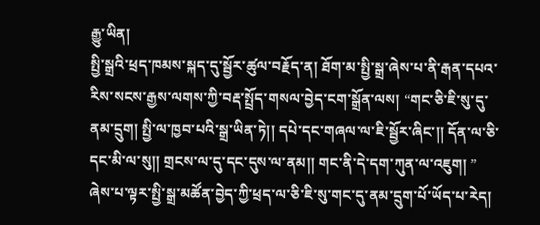རྒྱུ་ཡིན།
སྤྱི་སྒྲའི་ཕྲད་ཁམས་སྐད་དུ་སྦྱོར་ཚུལ་བརྗོད་ན། ཐོག་མ་སྤྱི་སྒྲ་ཞེས་པ་ནི་རྒན་དཔའ་རིས་སངས་རྒྱས་ལགས་ཀྱི་བརྡ་སྤྲོད་གསལ་བྱེད་ངག་སྒྲོན་ལས། “གང་ཅི་ཇི་སུ་དུ་ནམ་དྲུག། སྤྱི་ལ་ཁྱབ་པའི་སྒྲ་ཡིན་ཏེ།། དཔེ་དང་གཞལ་ལ་ཇི་སྦྱོར་ཞིང་།། དོན་ལ་ཅི་དང་མི་ལ་སུ།། གྲངས་ལ་དུ་དང་དུས་ལ་ནམ།། གང་ནི་དེ་དག་ཀུན་ལ་འཇུག། ” ཞེས་པ་ལྟར་སྤྱི་སྒྲ་མཚོན་བྱེད་ཀྱི་ཕྲད་ལ་ཅི་ཇི་སུ་གང་དུ་ནམ་དྲུག་པོ་ཡོད་པ་རེད།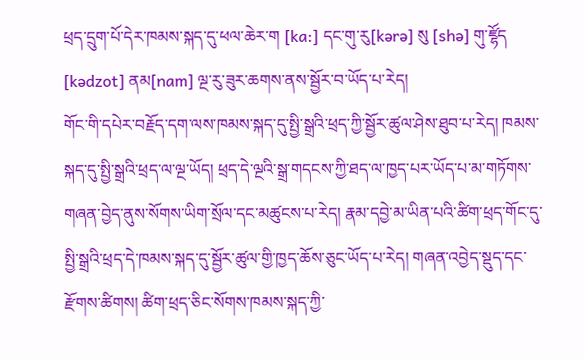ཕྲད་དྲུག་པོ་དེར་ཁམས་སྐད་དུ་ཕལ་ཆེར་ག [ka:] དང་གུ་རུ[kərə] སུ [shə] གུ་ཛྷོད [kədzot] ནམ[nam] ལྔ་རུ་ཟུར་ཆགས་ནས་སྦྱོར་བ་ཡོད་པ་རེད།
གོང་གི་དཔེར་བརྗོད་དག་ལས་ཁམས་སྐད་དུ་སྤྱི་སྒྲའི་ཕྲད་ཀྱི་སྦྱོར་ཚུལ་ཤེས་ཐུབ་པ་རེད། ཁམས་སྐད་དུ་སྤྱི་སྒྲའི་ཕྲད་ལ་ལྔ་ཡོད། ཕྲད་དེ་ལྔའི་སྒྲ་གདངས་ཀྱི་ཐད་ལ་ཁྱད་པར་ཡོད་པ་མ་གཏོགས་གཞན་བྱེད་ནུས་སོགས་ཡིག་སྲོལ་དང་མཚུངས་པ་རེད། རྣམ་དབྱེ་མ་ཡིན་པའི་ཚིག་ཕྲད་གོང་དུ་སྤྱི་སྒྲའི་ཕྲད་དེ་ཁམས་སྐད་དུ་སྦྱོར་ཚུལ་གྱི་ཁྱད་ཆོས་ཅུང་ཡོད་པ་རེད། གཞན་འབྱེད་སྡུད་དང་རྫོགས་ཚིགས། ཚིག་ཕྲད་ཅིང་སོགས་ཁམས་སྐད་ཀྱི་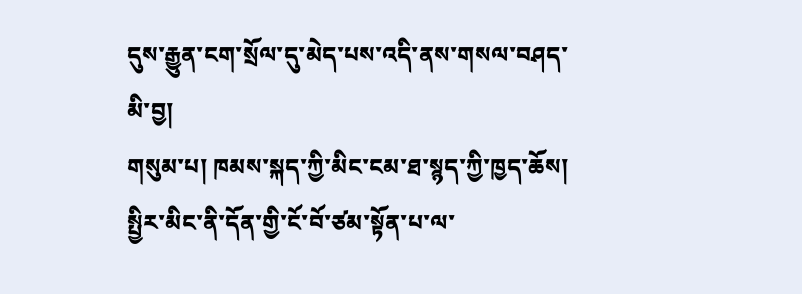དུས་རྒྱུན་ངག་སྲོལ་དུ་མེད་པས་འདི་ནས་གསལ་བཤད་མི་བྱ།
གསུམ་པ། ཁམས་སྐད་ཀྱི་མིང་ངམ་ཐ་སྙད་ཀྱི་ཁྱད་ཆོས།
སྤྱིར་མིང་ནི་དོན་གྱི་ངོ་བོ་ཙམ་སྟོན་པ་ལ་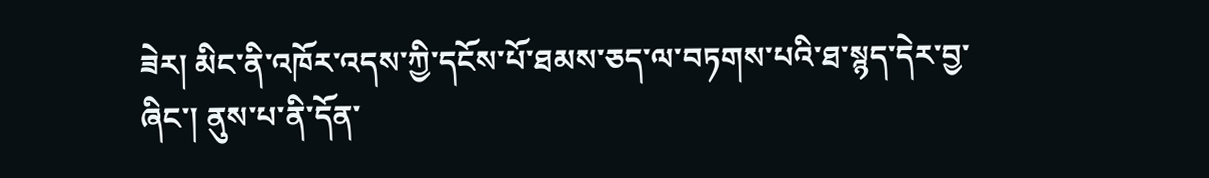ཟེར། མིང་ནི་འཁོར་འདས་ཀྱི་དངོས་པོ་ཐམས་ཅད་ལ་བཏགས་པའི་ཐ་སྙད་དེར་བྱ་ཞིང་། ནུས་པ་ནི་དོན་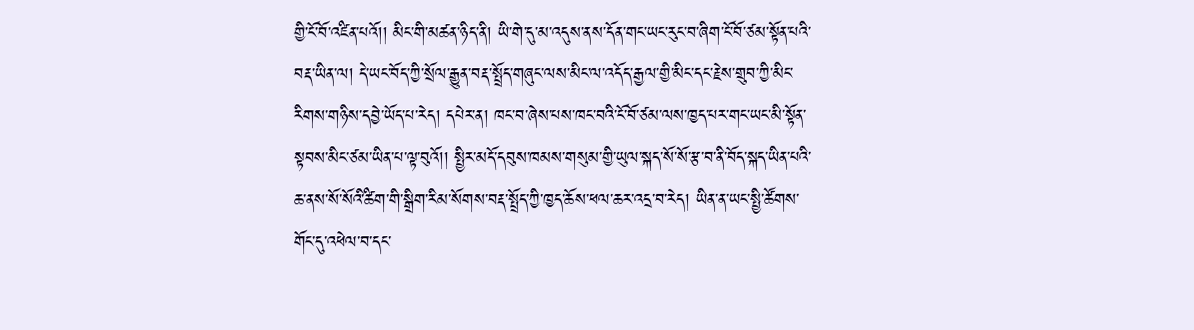གྱི་ངོ་བོ་འཛིན་པའོ།། མིང་གི་མཚན་ཉིད་ནི། ཡི་གེ་དུ་མ་འདུས་ནས་དོན་གང་ཡང་རུང་བ་ཞིག་ངོ་བོ་ཙམ་སྟོན་པའི་བརྡ་ཡིན་ལ། དེ་ཡང་བོད་ཀྱི་སྲོལ་རྒྱུན་བརྡ་སྤྲོད་གཞུང་ལས་མིང་ལ་འདོད་རྒྱལ་གྱི་མིང་དང་རྗེས་གྲུབ་ཀྱི་མིང་རིགས་གཉིས་དབྱེ་ཡོད་པ་རེད། དཔེར་ན། ཁང་བ་ཞེས་པས་ཁང་བའི་ངོ་བོ་ཙམ་ལས་ཁྱད་པར་གང་ཡང་མི་སྟོན་སྟབས་མིང་ཙམ་ཡིན་པ་ལྟ་བུའོ།། སྤྱིར་མདོ་དབུས་ཁམས་གསུམ་གྱི་ཡུལ་སྐད་སོ་སོ་རྩ་བ་ནི་བོད་སྐད་ཡིན་པའི་ཆ་ནས་སོ་སོའི་ཚིག་གི་སྒྲིག་རིམ་སོགས་བརྡ་སྤྲོད་ཀྱི་ཁྱད་ཆོས་ཕལ་ཆར་འདྲ་བ་རེད། ཡིན་ན་ཡང་སྤྱི་ཚོགས་གོང་དུ་འཕེལ་བ་དང་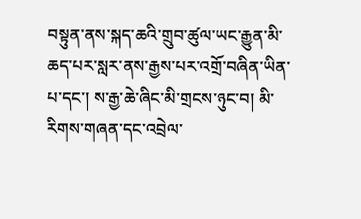བསྟུན་ནས་སྐད་ཆའི་གྲུབ་ཚུལ་ཡང་རྒྱུན་མི་ཆད་པར་སླར་ནས་རྒྱས་པར་འགྲོ་བཞིན་ཡིན་པ་དང་། ས་རྒྱ་ཆེ་ཞིང་མི་གྲངས་ཉུང་བ། མི་རིགས་གཞན་དང་འབྲེལ་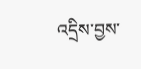འདྲིས་བྱས་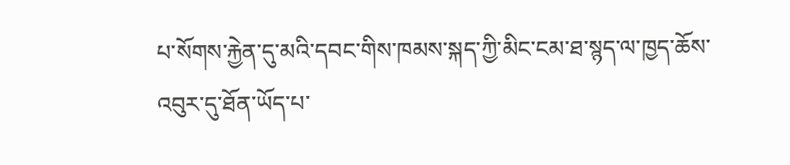པ་སོགས་རྐྱེན་དུ་མའི་དབང་གིས་ཁམས་སྐད་ཀྱི་མིང་ངམ་ཐ་སྙད་ལ་ཁྱད་ཆོས་འབུར་དུ་ཐོན་ཡོད་པ་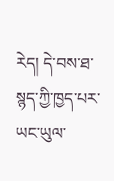རེད། དེ་བས་ཐ་སྙད་ཀྱི་ཁྱད་པར་ཡང་ཡུལ་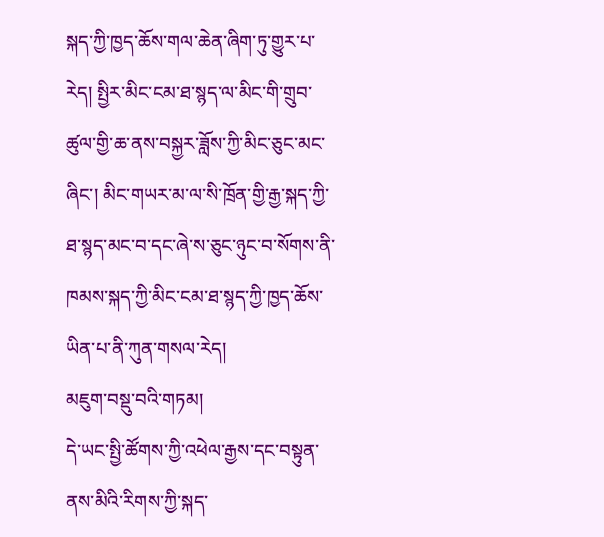སྐད་ཀྱི་ཁྱད་ཆོས་གལ་ཆེན་ཞིག་ཏུ་གྱུར་པ་རེད། སྤྱིར་མིང་ངམ་ཐ་སྙད་ལ་མིང་གི་གྲུབ་ཚུལ་གྱི་ཆ་ནས་བསྐྱར་ཟློས་ཀྱི་མིང་ཅུང་མང་ཞིང་། མིང་གཡར་མ་ལ་སི་ཁྲོན་གྱི་རྒྱ་སྐད་ཀྱི་ཐ་སྙད་མང་བ་དང་ཞེ་ས་ཅུང་ཉུང་བ་སོགས་ནི་ཁམས་སྐད་ཀྱི་མིང་ངམ་ཐ་སྙད་ཀྱི་ཁྱད་ཆོས་ཡིན་པ་ནི་ཀུན་གསལ་རེད།
མཇུག་བསྡུ་བའི་གཏམ།
དེ་ཡང་སྤྱི་ཚོགས་ཀྱི་འཕེལ་རྒྱས་དང་བསྟུན་ནས་མིའི་རིགས་ཀྱི་སྐད་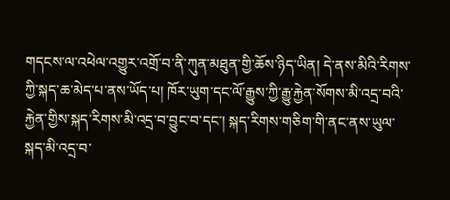གདངས་ལ་འཕེལ་འགྱུར་འགྲོ་བ་ནི་ཀུན་མཐུན་གྱི་ཆོས་ཉིད་ཡིན། དེ་ནས་མིའི་རིགས་ཀྱི་སྐད་ཆ་མེད་པ་ནས་ཡོད་པ། ཁོར་ཡུག་དང་ལོ་རྒྱུས་ཀྱི་རྒྱུ་རྐྱེན་སོགས་མི་འདྲ་བའི་རྐྱེན་གྱིས་སྐད་རིགས་མི་འདྲ་བ་བྱུང་བ་དང་། སྐད་རིགས་གཅིག་གི་ནང་ནས་ཡུལ་སྐད་མི་འདྲ་བ་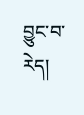བྱུང་བ་རེད།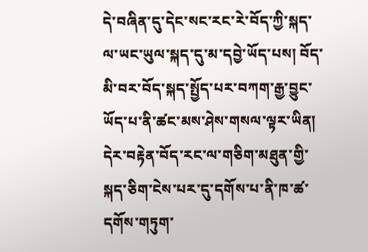དེ་བཞིན་དུ་དེང་སང་རང་རེ་བོད་ཀྱི་སྐད་ལ་ཡང་ཡུལ་སྐད་དུ་མ་དབྱེ་ཡོད་པས། བོད་མི་བར་བོད་སྐད་སྤྱོད་པར་བཀག་རྒྱ་བྱུང་ཡོད་པ་ནི་ཚང་མས་ཤེས་གསལ་ལྟར་ཡིན། དེར་བརྟེན་བོད་རང་ལ་གཅིག་མཐུན་གྱི་སྐད་ཅིག་ངེས་པར་དུ་དགོས་པ་ནི་ཁ་ཚ་དགོས་གཏུག་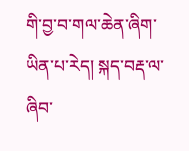གི་བྱ་བ་གལ་ཆེན་ཞིག་ཡིན་པ་རེད། སྐད་བརྡ་ལ་ཞིབ་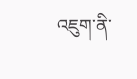འཇུག་ནི་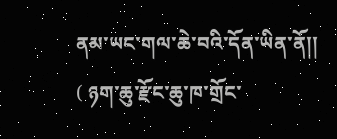ནམ་ཡང་གལ་ཆེ་བའི་དོན་ཡིན་ནོ།།
( ཉག་ཆུ་རྫོང་ཆུ་ཁ་གྲོང་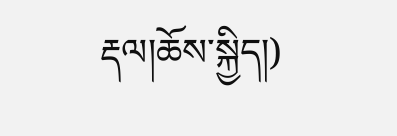རྡལ།ཆོས་སྐྱིད།)